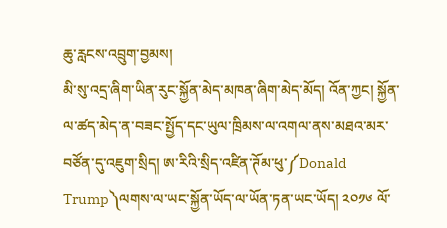ཆུ་རླངས་འབྲུག་བྱམས།
མི་སུ་འདྲ་ཞིག་ཡིན་རུང་སྐྱོན་མེད་མཁན་ཞིག་མེད་མོད། འོན་ཀྱང། སྐྱོན་ལ་ཚད་མེད་ན་བཟང་སྤྱོད་དང་ཡུལ་ཁྲིམས་ལ་འགལ་ནས་མཐའ་མར་བཙོན་དུ་འཇུག་སྲིད། ཨ་རིའི་སྲིད་འཛིན་ཊོམ་ཕུ་༼Donald Trump༽ལགས་ལ་ཡང་སྐྱོན་ཡོད་ལ་ཡོན་ཏན་ཡང་ཡོད། ༢༠༡༦ ལོ་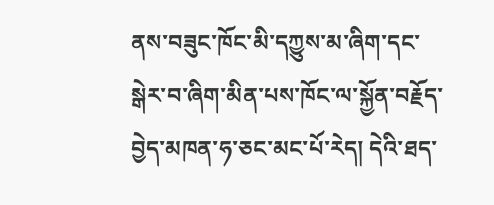ནས་བཟུང་ཁོང་མི་དཀྱུས་མ་ཞིག་དང་སྒེར་བ་ཞིག་མིན་པས་ཁོང་ལ་སྐྱོན་བརྗོད་བྱེད་མཁན་ཧ་ཅང་མང་པོ་རེད། དེའི་ཐད་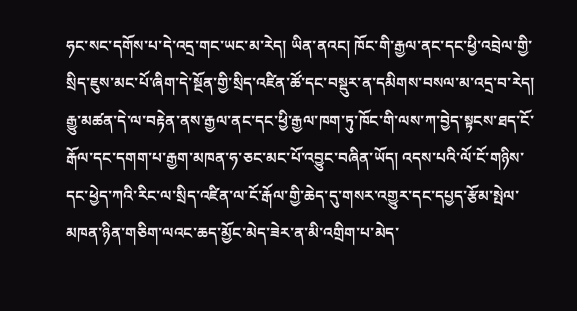ཧང་སང་དགོས་པ་དེ་འདྲ་གང་ཡང་མ་རེད། ཡིན་ནའང། ཁོང་གི་རྒྱལ་ནང་དང་ཕྱི་འབྲེལ་གྱི་སྲིད་ཇུས་མང་པོ་ཞིག་དེ་སྔོན་གྱི་སྲིད་འཛིན་ཚོ་དང་བསྡུར་ན་དམིགས་བསལ་མ་འདྲ་བ་རེད། རྒྱུ་མཚན་དེ་ལ་བརྟེན་ནས་རྒྱལ་ནང་དང་ཕྱི་རྒྱལ་ཁག་ཏུ་ཁོང་གི་ལས་ཀ་བྱེད་སྟངས་ཐད་ངོ་རྒོལ་དང་དགག་པ་རྒྱག་མཁན་ཧ་ཅང་མང་པོ་འབྱུང་བཞིན་ཡོད། འདས་པའི་ལོ་ངོ་གཉིས་དང་ཕྱེད་ཀའི་རིང་ལ་སྲིད་འཛིན་ལ་ངོ་རྒོལ་གྱི་ཆེད་དུ་གསར་འགྱུར་དང་དཔྱད་རྩོམ་སྤེལ་མཁན་ཉིན་གཅིག་ལའང་ཆད་མྱོང་མེད་ཟེར་ན་མི་འགྲིག་པ་མེད་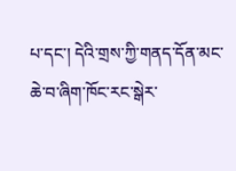པ་དང་། དེའི་གྲས་ཀྱི་གནད་དོན་མང་ཆེ་བ་ཞིག་ཁོང་རང་སྒེར་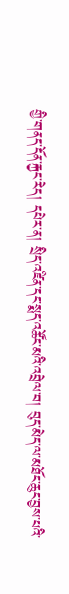གྱི་གནད་དོན་རྐྱང་རེད། དཔེར་ན། སྲིད་འཛིན་དང་སྨད་འཚོང་མའི་འབྲེལ་བ། བུད་མེད་ལ་མཐོང་ཆུང་བྱས་པའི་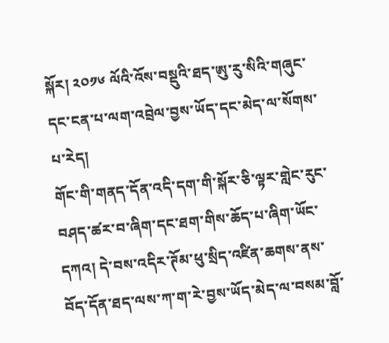སྐོར། ༢༠༡༦ ལོའི་འོས་བསྡུའི་ཐད་ཨུ་རུ་སིའི་གཞུང་དང་ངན་པ་ལག་འབྲེལ་བྱས་ཡོད་དང་མེད་ལ་སོགས་པ་རེད།
གོང་གི་གནད་དོན་འདི་དག་གི་སྐོར་ཅི་ལྟར་གླེང་རུང་བཤད་ཚར་བ་ཞིག་དང་ཐག་གིས་ཆོད་པ་ཞིག་ཡོང་དཀའ། དེ་བས་འདིར་ཊོམ་ཕུ་སྲིད་འཛིན་ཆགས་ནས་བོད་དོན་ཐད་ལས་ཀ་ག་རེ་བྱས་ཡོད་མེད་ལ་བསམ་བློ་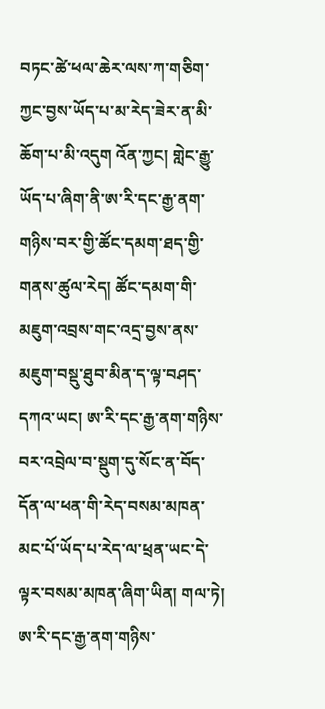བཏང་ཚེ་ཕལ་ཆེར་ལས་ཀ་གཅིག་ཀྱང་བྱས་ཡོད་པ་མ་རེད་ཟེར་ན་མི་ཆོག་པ་མི་འདུག འོན་ཀྱང། གླེང་རྒྱུ་ཡོད་པ་ཞིག་ནི་ཨ་རི་དང་རྒྱ་ནག་གཉིས་བར་གྱི་ཚོང་དམག་ཐད་གྱི་གནས་ཚུལ་རེད། ཚོང་དམག་གི་མཇུག་འབྲས་གང་འདྲ་བྱས་ནས་མཇུག་བསྡུ་ཐུབ་མིན་ད་ལྟ་བཤད་དཀའ་ཡང། ཨ་རི་དང་རྒྱ་ནག་གཉིས་བར་འབྲེལ་བ་སྡུག་དུ་སོང་ན་བོད་དོན་ལ་ཕན་གི་རེད་བསམ་མཁན་མང་པོ་ཡོད་པ་རེད་ལ་ཕྲན་ཡང་དེ་ལྟར་བསམ་མཁན་ཞིག་ཡིན། གལ་ཏེ། ཨ་རི་དང་རྒྱ་ནག་གཉིས་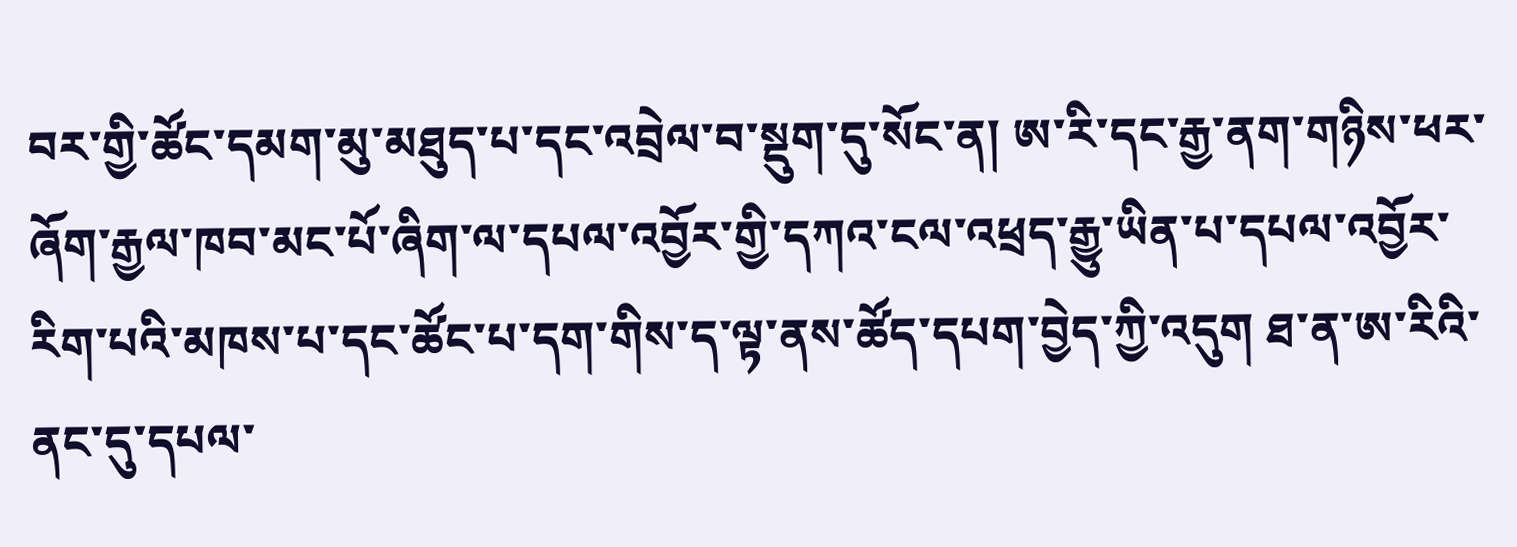བར་གྱི་ཚོང་དམག་མུ་མཐུད་པ་དང་འབྲེལ་བ་སྡུག་དུ་སོང་ན། ཨ་རི་དང་རྒྱ་ནག་གཉིས་ཕར་ཞོག་རྒྱལ་ཁབ་མང་པོ་ཞིག་ལ་དཔལ་འབྱོར་གྱི་དཀའ་ངལ་འཕྲད་རྒྱུ་ཡིན་པ་དཔལ་འབྱོར་རིག་པའི་མཁས་པ་དང་ཚོང་པ་དག་གིས་ད་ལྟ་ནས་ཚོད་དཔག་བྱེད་ཀྱི་འདུག ཐ་ན་ཨ་རིའི་ནང་དུ་དཔལ་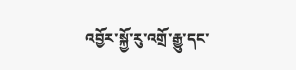འབྱོར་སྐྱོ་རུ་འགྲོ་རྒྱུ་དང་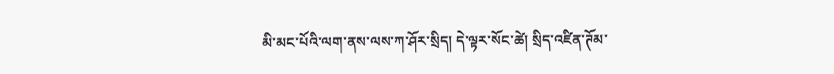མི་མང་པོའི་ལག་ནས་ལས་ཀ་ཤོར་སྲིད། དེ་ལྟར་སོང་ཚེ། སྲིད་འཛིན་ཊོམ་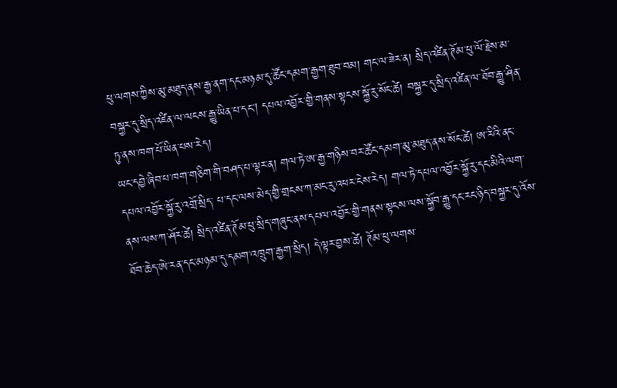ཕུ་ལགས་ཀྱིས་མུ་མཐུད་ནས་རྒྱ་ནག་དང་མཉམ་དུ་ཚོང་དམག་རྒྱག་ཐུབ་བམ། གང་ལ་ཟེར་ན། སྲིད་འཛིན་ཊོམ་ཕུ་ལོ་རྗེས་མ་བསྐྱར་དུ་སྲིད་འཛིན་ལ་ལངས་རྒྱུ་ཡིན་པ་དང། དཔལ་འབྱོར་གྱི་གནས་སྟངས་སྐྱོ་རུ་སོང་ཚེ། བསྐྱར་དུ་སྲིད་འཛིན་ལ་ཐོབ་རྒྱུ་ཤིན་ཏུ་ནས་ཁག་པོ་ཡིན་པས་རེད།
ཡང་དབྱེ་ཞིབ་པ་ཁག་གཅིག་གི་བཤད་པ་ལྟར་ན། གལ་ཏེ་ཨ་རྒྱ་གཉིས་བར་ཚོང་དམག་མུ་མཐུད་ནས་སོང་ཚེ། ཨ་རིའི་ནང་དཔལ་འབྱོར་སྐྱོ་རུ་འགྲོ་སྲིད་ པ་དང་ལས་མེད་གྱི་གྲངས་ཀ་མང་རུ་འཕར་ངེས་རེད། གལ་ཏེ་དཔལ་འབྱོར་སྐྱོ་རུ་དང་མིའི་ལག་ནས་ལས་ཀ་ཤོར་ཚེ། སྲིད་འཛིན་ཊོམ་ཕུ་སྲིད་གཞུང་ནས་དཔལ་འབྱོར་གྱི་གནས་སྟངས་ལས་སྐྱོབ་རྒྱུ་དང་རང་ཉིད་བསྐྱར་དུ་འོས་ཐོབ་ཆེད་ཨེ་རན་དང་མཉམ་དུ་དམག་འཁྲུག་རྒྱག་སྲིད། དེ་ལྟར་བྱས་ཚེ། ཊོམ་ཕུ་ལགས་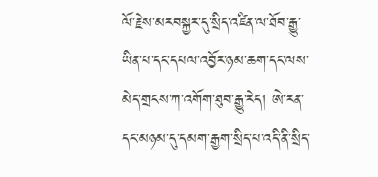ལོ་རྗེས་མརབསྐྱར་དུ་སྲིད་འཛིན་ལ་ཐོབ་རྒྱུ་ཡིན་པ་དང་དཔལ་འབྱོར་ཉམ་ཆག་དང་ལས་མེད་གྲངས་ཀ་འགོག་ཐུབ་རྒྱུ་རེད། ཨེ་རན་དང་མཉམ་དུ་དམག་རྒྱག་སྲིད་པ་འདི་ནི་སྲིད་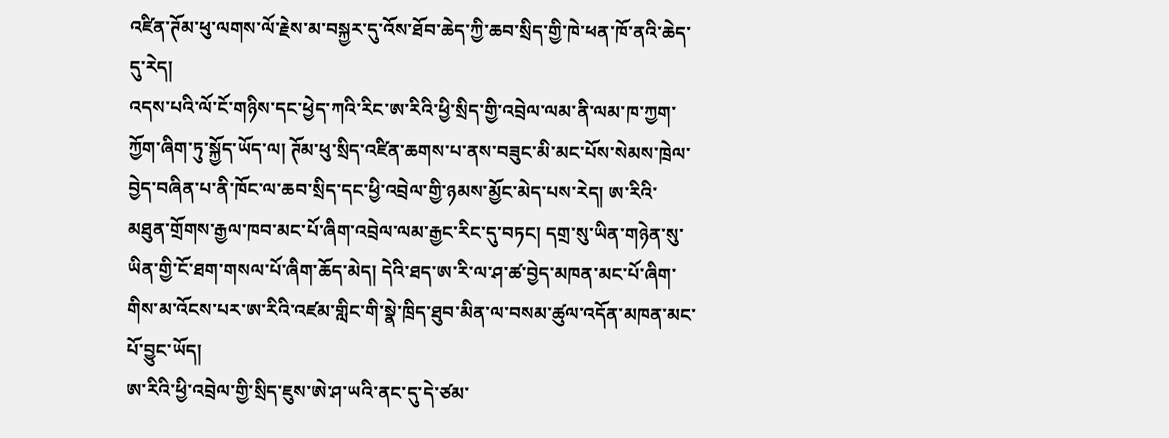འཛིན་ཊོམ་ཕུ་ལགས་ལོ་རྗེས་མ་བསྐྱར་དུ་འོས་ཐོབ་ཆེད་ཀྱི་ཆབ་སྲིད་གྱི་ཁེ་ཕན་ཁོ་ནའི་ཆེད་དུ་རེད།
འདས་པའི་ལོ་ངོ་གཉིས་དང་ཕྱེད་ཀའི་རིང་ཨ་རིའི་ཕྱི་སྲིད་གྱི་འབྲེལ་ལམ་ནི་ལམ་ཁ་ཀྱག་ཀྱོག་ཞིག་ཏུ་སྐྱོད་ཡོད་ལ། ཊོམ་ཕུ་སྲིད་འཛིན་ཆགས་པ་ནས་བཟུང་མི་མང་པོས་སེམས་ཁྲེལ་བྱེད་བཞིན་པ་ནི་ཁོང་ལ་ཆབ་སྲིད་དང་ཕྱི་འབྲེལ་གྱི་ཉམས་མྱོང་མེད་པས་རེད། ཨ་རིའི་མཐུན་གྲོགས་རྒྱལ་ཁབ་མང་པོ་ཞིག་འབྲེལ་ལམ་རྒྱང་རིང་དུ་བཏང། དགྲ་སུ་ཡིན་གཉེན་སུ་ཡིན་གྱི་ངོ་ཐག་གསལ་པོ་ཞིག་ཆོད་མེད། དེའི་ཐད་ཨ་རི་ལ་ཤ་ཚ་བྱེད་མཁན་མང་པོ་ཞིག་གིས་མ་འོངས་པར་ཨ་རིའི་འཛམ་གླིང་གི་སྣེ་ཁྲིད་ཐུབ་མིན་ལ་བསམ་ཚུལ་འདོན་མཁན་མང་པོ་བྱུང་ཡོད།
ཨ་རིའི་ཕྱི་འབྲེལ་གྱི་སྲིད་ཇུས་ཨེ་ཤ་ཡའི་ནང་དུ་དེ་ཙམ་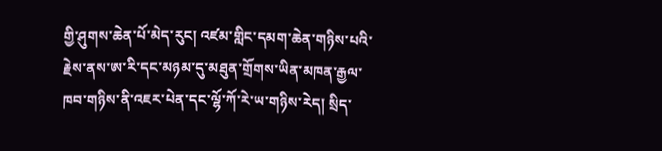གྱི་ཤུགས་ཆེན་པོ་མེད་རུང། འཛམ་གླིང་དམག་ཆེན་གཉིས་པའི་རྗེས་ནས་ཨ་རི་དང་མཉམ་དུ་མཐུན་གྲོགས་ཡིན་མཁན་རྒྱལ་ཁབ་གཉིས་ནི་འཇར་པེན་དང་ལྷོ་ཀོ་རེ་ཡ་གཉིས་རེད། སྲིད་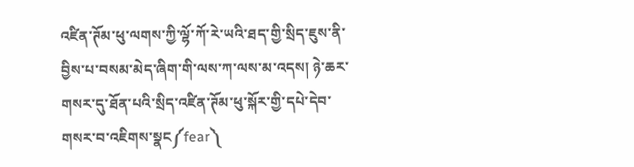འཛིན་ཊོམ་ཕུ་ལགས་ཀྱི་ལྷོ་ཀོ་རེ་ཡའི་ཐད་གྱི་སྲིད་ཇུས་ནི་བྱིས་པ་བསམ་མེད་ཞིག་གི་ལས་ཀ་ལས་མ་འདས། ཉེ་ཆར་གསར་དུ་ཐོན་པའི་སྲིད་འཛིན་ཊོམ་ཕུ་སྐོར་གྱི་དཔེ་དེབ་གསར་བ་འཇིགས་སྣང༼fear༽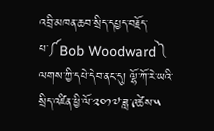འབྲི་མཁན་ཆབ་སྲིད་དཔྱད་བརྗོད་པ་༼Bob Woodward༽ ལགས་ཀྱི་དཔེ་དེབ་ནང་དུ། ལྷོ་ཀོ་རེ་ཡའི་སྲིད་འཛིན་ཕྱི་ལོ་༢༠༡༧་ཟླ་༩ཚེས་༥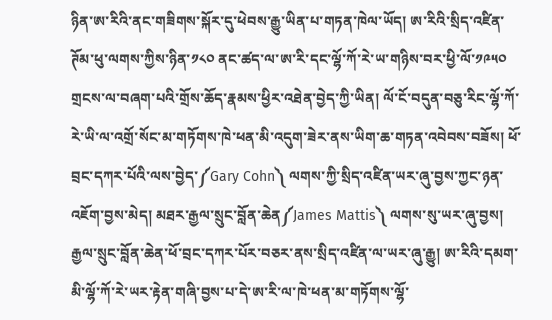ཉིན་ཨ་རིའི་ནང་གཟིགས་སྐོར་དུ་ཕེབས་རྒྱུ་ཡིན་པ་གཏན་ཁེལ་ཡོད། ཨ་རིའི་སྲིད་འཛིན་ཊོམ་ཕུ་ལགས་ཀྱིས་ཉིན་༡༨༠ ནང་ཚད་ལ་ཨ་རི་དང་ལྷོ་ཀོ་རེ་ཡ་གཉིས་བར་ཕྱི་ལོ་༡༩༥༠ གྲངས་ལ་བཞག་པའི་གྲོས་ཆོད་རྣམས་ཕྱིར་འཐེན་བྱེད་ཀྱི་ཡིན། ལོ་ངོ་བདུན་བཅུ་རིང་ལྷོ་ཀོ་རེ་ཡི་ལ་འགྲོ་སོང་མ་གཏོགས་ཁེ་ཕན་མི་འདུག་ཟེར་ནས་ཡིག་ཆ་གཏན་འབེབས་བཟོས། ཕོ་བྲང་དཀར་པོའི་ལས་བྱེད་༼Gary Cohn༽ ལགས་ཀྱི་སྲིད་འཛིན་ཡར་ཞུ་བྱས་ཀྱང་ཉན་འཇོག་བྱས་མེད། མཐར་རྒྱལ་སྲུང་བློན་ཆེན༼James Mattis༽ ལགས་སུ་ཡར་ཞུ་བྱས། རྒྱལ་སྲུང་བློན་ཆེན་ཕོ་བྲང་དཀར་པོར་བཅར་ནས་སྲིད་འཛིན་ལ་ཡར་ཞུ་རྒྱུ། ཨ་རིའི་དམག་མི་ལྷོ་ཀོ་རེ་ཡར་རྟེན་གཞི་བྱས་པ་དེ་ཨ་རི་ལ་ཁེ་ཕན་མ་གཏོགས་ལྷོ་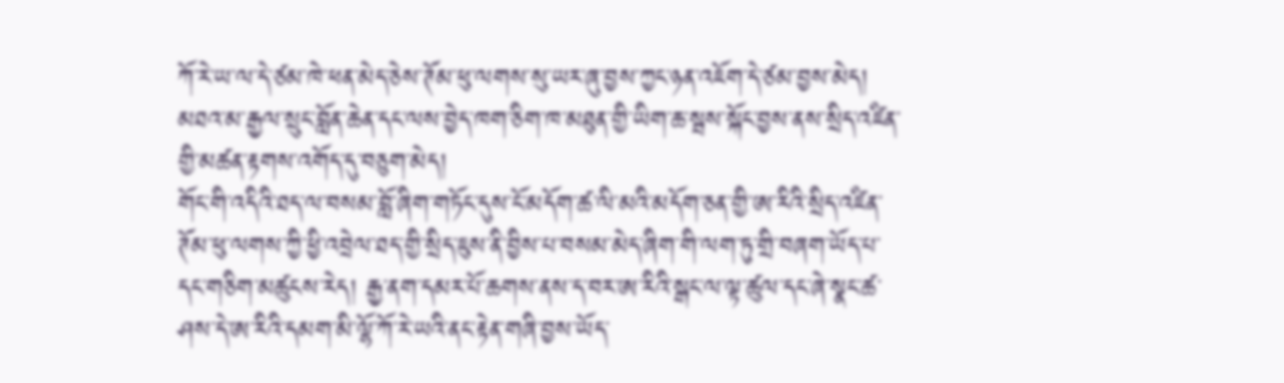ཀོ་རེ་ཡ་ལ་དེ་ཙམ་ཁེ་ཕན་མེད་ཅེས་ཊོམ་ཕུ་ལགས་སུ་ཡར་ཞུ་བྱས་ཀྱང་ཉན་འཇོག་དེ་ཙམ་བྱས་མེད། མཐའ་མ་རྒྱལ་སྲུང་བློན་ཆེན་དང་ལས་བྱེད་ཁག་ཅིག་ཁ་མཐུན་གྱི་ཡིག་ཆ་སྦས་སྐོང་བྱས་ནས་སྲིད་འཛིན་གྱི་མཚན་རྟགས་འགོད་དུ་བཅུག་མེད།
གོང་གི་འདིའི་ཐད་ལ་བསམ་བློ་ཞིག་གཏོང་དུས་ངོ་མདོག་ཚ་ལི་མའི་མདོག་ཅན་གྱི་ཨ་རིའི་སྲིད་འཛིན་ཊོམ་ཕུ་ལགས་ཀྱི་ཕྱི་འབྲེལ་ཐད་གྱི་སྲིད་ཇུས་ནི་བྱིས་པ་བསམ་མེད་ཞིག་གི་ལག་ཏུ་གྲི་བཞག་ཡོད་པ་དང་གཅིག་མཚུངས་རེད། རྒྱ་ནག་དམར་པོ་ཆགས་ནས་ད་བར་ཨ་རིའི་སྒང་ལ་ལྟ་ཚུལ་དང་ཞེ་སྣང་ཚ་ཤས་དེ་ཨ་རིའི་དམག་མི་ལྷོ་ཀོ་རེ་ཡའི་ནང་རྟེན་གཞི་བྱས་ཡོད་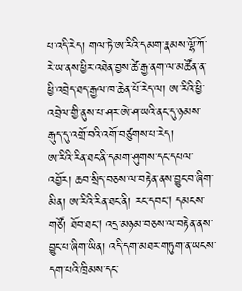པ་འདི་རེད། གལ་ཏེ་ཨ་རིའི་དམག་རྣམས་ལྷོ་ཀོ་རེ་ཡ་ནས་ཕྱིར་འཐེན་བྱས་ཚེ་རྒྱ་ནག་ལ་མཚོན་ན་ཕྱི་འབྲེད་ཐད་རྒྱལ་ཁ་ཆེན་པོ་རེད་ལ། ཨ་རིའི་ཕྱི་འབྲེལ་གྱི་ནུས་པ་ཤར་ཨེ་ཤ་ཡའི་ནང་དུ་ཉམས་རྒུད་དུ་འགྲོ་བའི་འགོ་བཙུགས་པ་རེད།
ཨ་རིའི་རིན་ཐང་ནི་དམག་ཤུགས་དང་དཔལ་འབྱོར། ཆབ་སྲིད་བཅས་ལ་བརྟེན་ནས་བྱུང་བ་ཞིག་མིན། ཨ་རིའི་རིན་ཐང་ནི། རང་དབང། དམངས་གཙོ། ཐོབ་ཐང། འདྲ་མཉམ་བཅས་ལ་བརྟེན་ནས་བྱུང་པ་ཞིག་ཡིན། འདི་དག་མཐར་གཏུག་ན་ཡངས་དག་པའི་ཁྲིམས་དང་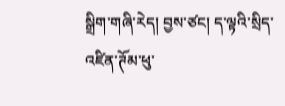སྒྲིག་གཞི་རེད། བྱས་ཙང། ད་ལྟའི་སྲིད་འཛིན་ཊོམ་ཕུ་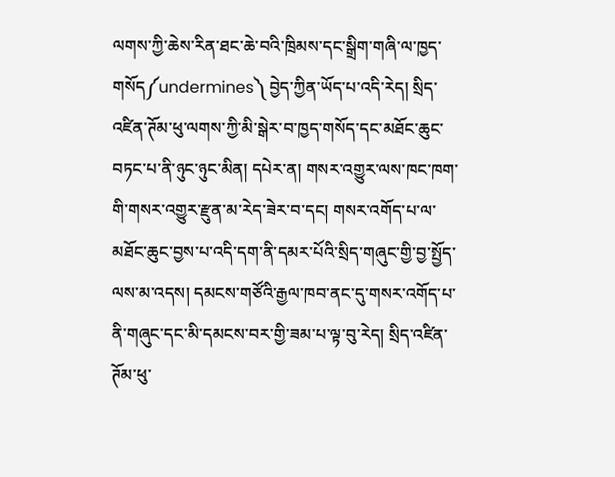ལགས་ཀྱི་ཆེས་རིན་ཐང་ཆེ་བའི་ཁྲིམས་དང་སྒྲིག་གཞི་ལ་ཁྱད་གསོད༼undermines༽ བྱེད་ཀྱིན་ཡོད་པ་འདི་རེད། སྲིད་འཛིན་ཊོམ་ཕུ་ལགས་ཀྱི་མི་སྒེར་བ་ཁྱད་གསོད་དང་མཐོང་ཆུང་བཏང་པ་ནི་ཉུང་ཉུང་མིན། དཔེར་ན། གསར་འགྱུར་ལས་ཁང་ཁག་གི་གསར་འགྱུར་རྫུན་མ་རེད་ཟེར་བ་དང། གསར་འགོད་པ་ལ་མཐོང་ཆུང་བྱས་པ་འདི་དག་ནི་དམར་པོའི་སྲིད་གཞུང་གྱི་བྱ་སྤྱོད་ལས་མ་འདས། དམངས་གཙོའི་རྒྱལ་ཁབ་ནང་དུ་གསར་འགོད་པ་ནི་གཞུང་དང་མི་དམངས་བར་གྱི་ཟམ་པ་ལྟ་བུ་རེད། སྲིད་འཛིན་ཊོམ་ཕུ་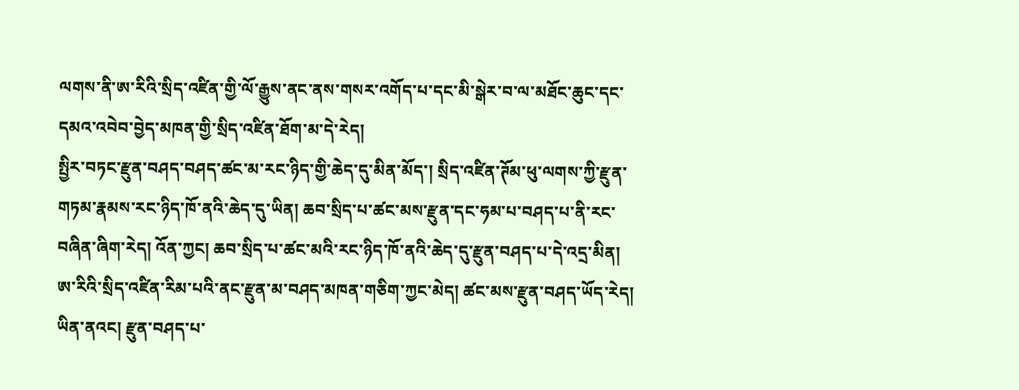ལགས་ནི་ཨ་རིའི་སྲིད་འཛིན་གྱི་ལོ་རྒྱུས་ནང་ནས་གསར་འགོད་པ་དང་མི་སྒེར་བ་ལ་མཐོང་ཆུང་དང་དམའ་འབེབ་བྱེད་མཁན་གྱི་སྲིད་འཛིན་ཐོག་མ་དེ་རེད།
སྤྱིར་བཏང་རྫུན་བཤད་བཤད་ཚང་མ་རང་ཉིད་གྱི་ཆེད་དུ་མིན་མོད་། སྲིད་འཛིན་ཊོམ་ཕུ་ལགས་ཀྱི་རྫུན་གཏམ་རྣམས་རང་ཉིད་ཁོ་ནའི་ཆེད་དུ་ཡིན། ཆབ་སྲིད་པ་ཚང་མས་རྫུན་དང་ཧམ་པ་བཤད་པ་ནི་རང་བཞིན་ཞིག་རེད། འོན་ཀྱང། ཆབ་སྲིད་པ་ཚང་མའི་རང་ཉིད་ཁོ་ནའི་ཆེད་དུ་རྫུན་བཤད་པ་དེ་འདྲ་མིན། ཨ་རིའི་སྲིད་འཛིན་རིམ་པའི་ནང་རྫུན་མ་བཤད་མཁན་གཅིག་ཀྱང་མེད། ཚང་མས་རྫུན་བཤད་ཡོད་རེད། ཡིན་ནའང། རྫུན་བཤད་པ་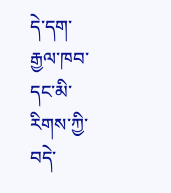དེ་དག་རྒྱལ་ཁབ་དང་མི་རིགས་ཀྱི་བདེ་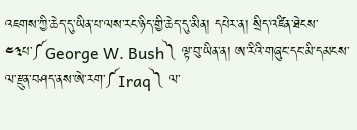འཇགས་ཀྱི་ཆེད་དུ་ཡིན་པ་ལས་རང་ཉིད་གྱི་ཆེད་དུ་མིན། དཔེར་ན། སྲིད་འཛིན་ཐེངས་༤༣པ་༼George W. Bush༽ ལྟ་བུ་ཡིན་ན། ཨ་རིའི་གཞུང་དང་མི་དམངས་ལ་རྫུན་བཤད་ནས་ཨེ་རག་༼Iraq༽ ལ་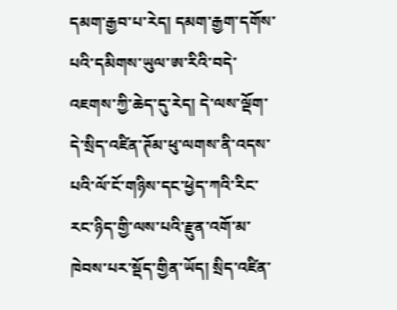དམག་རྒྱབ་པ་རེད། དམག་རྒྱག་དགོས་པའི་དམིགས་ཡུལ་ཨ་རིའི་བདེ་འཇགས་ཀྱི་ཆེད་དུ་རེད། དེ་ལས་ལྡོག་དེ་སྲིད་འཛིན་ཊོམ་ཕུ་ལགས་ནི་འདས་པའི་ལོ་ངོ་གཉིས་དང་ཕྱེད་ཀའི་རིང་རང་ཉིད་གྱི་ལས་པའི་རྫུན་འགོ་མ་ཁེབས་པར་སྡོད་གྱིན་ཡོད། སྲིད་འཛིན་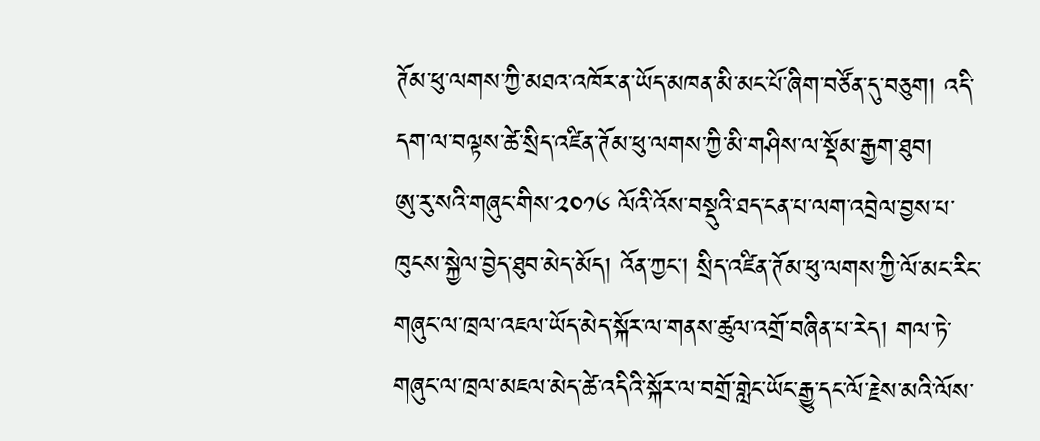ཊོམ་ཕུ་ལགས་ཀྱི་མཐའ་འཁོར་ན་ཡོད་མཁན་མི་མང་པོ་ཞིག་བཙོན་དུ་བཅུག། འདི་དག་ལ་བལྟས་ཚེ་སྲིད་འཛིན་ཊོམ་ཕུ་ལགས་ཀྱི་མི་གཤིས་ལ་སྡོམ་རྒྱག་ཐུབ།
ཨུ་རུ་སའི་གཞུང་གིས་༢༠༡༦ ལོའི་འོས་བསྡུའི་ཐད་ངན་པ་ལག་འབྲེལ་བྱས་པ་ཁུངས་སྐྱེལ་བྱེད་ཐུབ་མེད་མོད། འོན་ཀྱང། སྲིད་འཛིན་ཊོམ་ཕུ་ལགས་ཀྱི་ལོ་མང་རིང་གཞུང་ལ་ཁྲལ་འཇལ་ཡོད་མེད་སྐོར་ལ་གནས་ཚུལ་འགྲོ་བཞིན་པ་རེད། གལ་ཏེ་གཞུང་ལ་ཁྲལ་མཇལ་མེད་ཚེ་འདིའི་སྐོར་ལ་བགྲོ་གླེང་ཡོང་རྒྱུ་དང་ལོ་རྗེས་མའི་ལོས་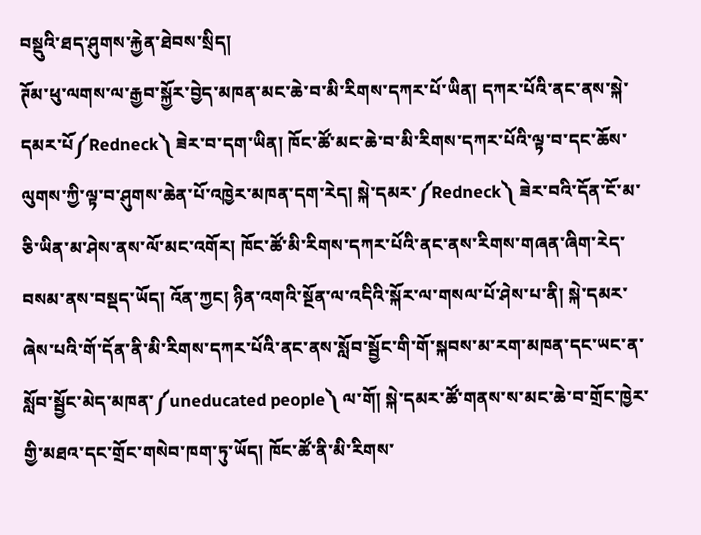བསྡུའི་ཐད་ཤུགས་རྐྱེན་ཐེབས་སྲིད།
ཊོམ་ཕུ་ལགས་ལ་རྒྱབ་སྐྱོར་བྱེད་མཁན་མང་ཆེ་བ་མི་རིགས་དཀར་པོ་ཡིན། དཀར་པོའི་ནང་ནས་སྐེ་དམར་པོ༼Redneck༽ ཟེར་བ་དག་ཡིན། ཁོང་ཚོ་མང་ཆེ་བ་མི་རིགས་དཀར་པོའི་ལྟ་བ་དང་ཆོས་ལུགས་ཀྱི་ལྟ་བ་ཤུགས་ཆེན་པོ་འཁྱེར་མཁན་དག་རེད། སྐེ་དམར་༼Redneck༽ ཟེར་བའི་དོན་ངོ་མ་ཅི་ཡིན་མ་ཤེས་ནས་ལོ་མང་འགོར། ཁོང་ཚོ་མི་རིགས་དཀར་པོའི་ནང་ནས་རིགས་གཞན་ཞིག་རེད་བསམ་ནས་བསྡད་ཡོད། འོན་ཀྱང། ཉིན་འགའི་སྔོན་ལ་འདིའི་སྐོར་ལ་གསལ་པོ་ཤེས་པ་ནི། སྐེ་དམར་ཞེས་པའི་གོ་དོན་ནི་མི་རིགས་དཀར་པོའི་ནང་ནས་སློབ་སྦྱོང་གི་གོ་སྐབས་མ་རག་མཁན་དང་ཡང་ན་སློབ་སྦྱོང་མེད་མཁན་༼uneducated people༽ ལ་གོ། སྐེ་དམར་ཚོ་གནས་ས་མང་ཆེ་བ་གྲོང་ཁྱེར་གྱི་མཐའ་དང་གྲོང་གསེབ་ཁག་ཏུ་ཡོད། ཁོང་ཚོ་ནི་མི་རིགས་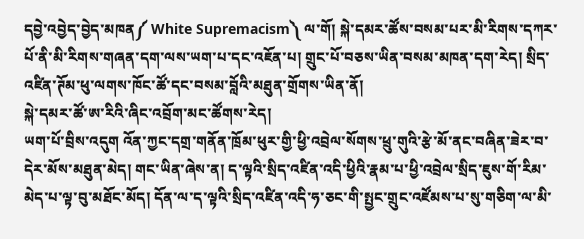དབྱེ་འབྱེད་བྱེད་མཁན༼ White Supremacism༽ ལ་གོ། སྐེ་དམར་ཚོས་བསམ་པར་མི་རིགས་དཀར་པོ་ནི་མི་རིགས་གཞན་དག་ལས་ཡག་པ་དང་འཇོན་པ། གྲུང་པོ་བཅས་ཡིན་བསམ་མཁན་དག་རེད། སྲིད་འཛིན་ཊོམ་ཕུ་ལགས་ཁོང་ཚོ་དང་བསམ་བློའི་མཐུན་གྲོགས་ཡིན་ནོ།
སྐེ་དམར་ཚོ་ཨ་རིའི་ཞིང་འབྲོག་མང་ཚོགས་རེད།
ཡག་པོ་བྲིས་འདུག འོན་ཀྱང་དགྲ་གནོན་ཁྲོམ་ཕུར་གྱི་ཕྱི་འབྲེལ་སོགས་ཕྲུ་གུའི་རྩེ་མོ་ནང་བཞིན་ཟེར་བ་དེར་མོས་མཐུན་མེད། གང་ཡིན་ཞེས་ན། ད་ལྟའི་སྲིད་འཛིན་འདི་ཕྱིའི་རྣམ་པ་ཕྱི་འབྲེལ་སྲིད་ཇུས་གོ་རིམ་མེད་པ་ལྟ་བུ་མཐོང་མོད། དོན་ལ་ད་ལྟའི་སྲིད་འཛིན་འདི་ཧ་ཅང་གི་སྤྱང་གྲུང་འཛོམས་པ་སུ་གཅིག་ལ་མི་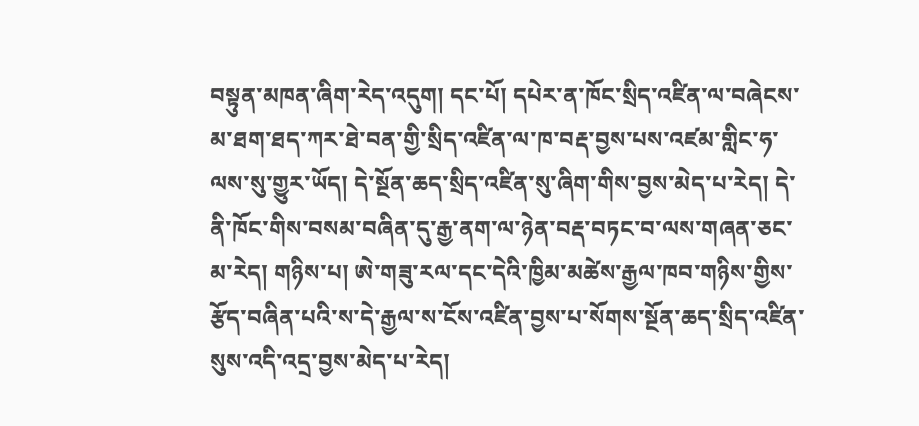བསྟུན་མཁན་ཞིག་རེད་འདུག། དང་པོ། དཔེར་ན་ཁོང་སྲིད་འཛིན་ལ་བཞེངས་མ་ཐག་ཐད་ཀར་ཐེ་བན་གྱི་སྲིད་འཛིན་ལ་ཁ་བརྡ་བྱས་པས་འཛམ་གླིང་ཧ་ལས་སུ་གྱུར་ཡོད། དེ་སྔོན་ཆད་སྲིད་འཛིན་སུ་ཞིག་གིས་བྱས་མེད་པ་རེད། དེ་ནི་ཁོང་གིས་བསམ་བཞིན་དུ་རྒྱ་ནག་ལ་ཉེན་བརྡ་བཏང་བ་ལས་གཞན་ཅང་མ་རེད། གཉིས་པ། ཨེ་གཟུ་རལ་དང་དེའི་ཁྱིམ་མཚེས་རྒྱལ་ཁབ་གཉིས་གྱིས་རྩོད་བཞིན་པའི་ས་དེ་རྒྱལ་ས་ངོས་འཛིན་བྱས་པ་སོགས་སྔོན་ཆད་སྲིད་འཛིན་སུས་འདི་འདྲ་བྱས་མེད་པ་རེད།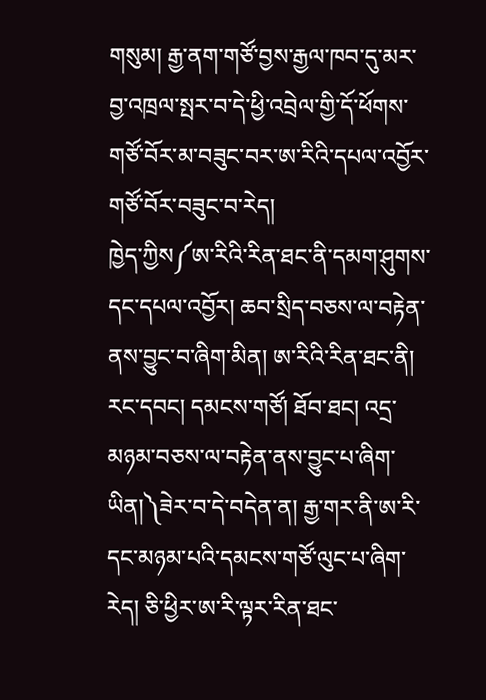གསུམ། རྒྱ་ནག་གཙོ་བྱས་རྒྱལ་ཁབ་དུ་མར་བྱ་འཁྲལ་སྤར་བ་དེ་ཕྱི་འབྲེལ་གྱི་དོ་ཕོགས་གཙོ་བོར་མ་བཟུང་བར་ཨ་རིའི་དཔལ་འབྱོར་གཙོ་བོར་བཟུང་བ་རེད།
ཁྱེད་ཀྱིས༼ཨ་རིའི་རིན་ཐང་ནི་དམག་ཤུགས་དང་དཔལ་འབྱོར། ཆབ་སྲིད་བཅས་ལ་བརྟེན་ནས་བྱུང་བ་ཞིག་མིན། ཨ་རིའི་རིན་ཐང་ནི། རང་དབང། དམངས་གཙོ། ཐོབ་ཐང། འདྲ་མཉམ་བཅས་ལ་བརྟེན་ནས་བྱུང་པ་ཞིག་ཡིན།༽ཟེར་བ་དེ་བདེན་ན། རྒྱ་གར་ནི་ཨ་རི་དང་མཉམ་པའི་དམངས་གཙོ་ལུང་པ་ཞིག་རེད། ཅི་ཕྱིར་ཨ་རི་ལྟར་རིན་ཐང་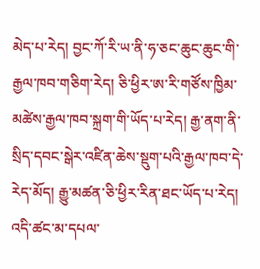མེད་པ་རེད། བྱང་ཀོ་རི་ཡ་ནི་ཧ་ཅང་ཆུང་ཆུང་གི་རྒྱལ་ཁབ་གཅིག་རེད། ཅི་ཕྱིར་ཨ་རི་གཙོས་ཁྱིམ་མཚེས་རྒྱལ་ཁབ་སྐྲག་གི་ཡོད་པ་རེད། རྒྱ་ནག་ནི་སྲིད་དབང་སྒེར་འཛིན་ཆེས་སྡུག་པའི་རྒྱལ་ཁབ་དེ་རེད་མོད། རྒྱུ་མཚན་ཅི་ཕྱིར་རིན་ཐང་ཡོད་པ་རེད། འདི་ཚང་མ་དཔལ་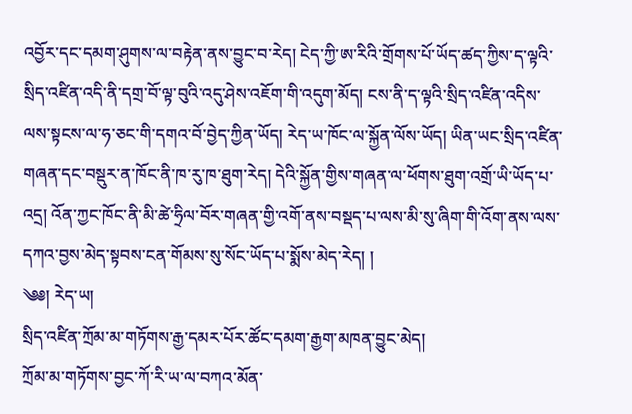འབྱོར་དང་དམག་ཤུགས་ལ་བརྟེན་ནས་བྱུང་བ་རེད། ངེད་ཀྱི་ཨ་རིའི་གྲོགས་པོ་ཡོད་ཚད་ཀྱིས་ད་ལྟའི་སྲིད་འཛིན་འདི་ནི་དགྲ་བོ་ལྟ་བུའི་འདུ་ཤེས་འཇོག་གི་འདུག་མོད། ངས་ནི་ད་ལྟའི་སྲིད་འཛིན་འདིས་ལས་སྟངས་ལ་ཧ་ཅང་གི་དགའ་བོ་བྱེད་ཀྱིན་ཡོད། རེད་ཡ་ཁོང་ལ་སྐྱོན་ལོས་ཡོད། ཡིན་ཡང་སྲིད་འཛིན་གཞན་དང་བསྡུར་ན་ཁོང་ནི་ཁ་རུ་ཁ་ཐུག་རེད། དེའི་སྐྱོན་གྱིས་གཞན་ལ་ཕོགས་ཐུག་འགྲོ་ཡི་ཡོད་པ་འདྲ། འོན་ཀྱང་ཁོང་ནི་མི་ཚེ་ཧྲིལ་བོར་གཞན་གྱི་འགོ་ནས་བསྡད་པ་ལས་མི་སུ་ཞིག་གི་འོག་ནས་ལས་དཀའ་བྱས་མེད་སྟབས་ངན་གོམས་སུ་སོང་ཡོད་པ་སྨོས་མེད་རེད། །
༄༅། རེད་ཡ།
སྲིད་འཛིན་ཀྲོམ་མ་གཏོགས་རྒྱ་དམར་པོར་ཚོང་དམག་རྒྱག་མཁན་བྱུང་མེད།
ཀྲོམ་མ་གཏོགས་བྱང་ཀོ་རི་ཡ་ལ་བཀའ་མོན་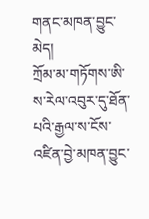གནང་མཁན་བྱུང་མེད།
ཀྲོམ་མ་གཏོགས་ཨི་ས་རེལ་འབུར་དུ་ཐོན་པའི་རྒྱལ་ས་ངོས་འཛིན་བྱེ་མཁན་བྱུང་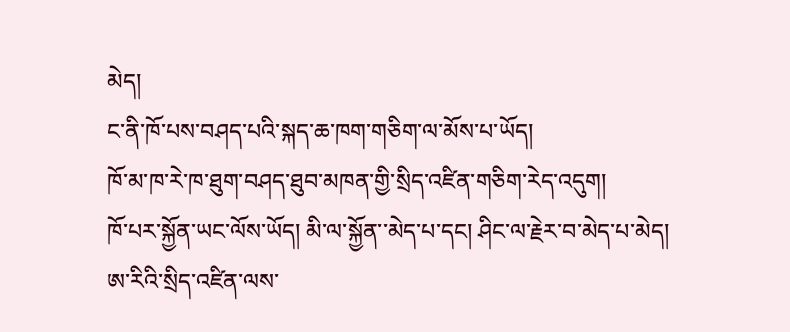མེད།
ང་ནི་ཁོ་པས་བཤད་པའི་སྐད་ཆ་ཁག་གཅིག་ལ་མོས་པ་ཡོད།
ཁོ་མ་ཁ་རེ་ཁ་ཐུག་བཤད་ཐུབ་མཁན་གྱི་སྲིད་འཛིན་གཅིག་རེད་འདུག།
ཁོ་པར་སྐྱོན་ཡང་ལོས་ཡོད། མི་ལ་སྐྱོན་་མེད་པ་དང། ཤིང་ལ་རྗེར་བ་མེད་པ་མེད།
ཨ་རིའི་སྲིད་འཛིན་ལས་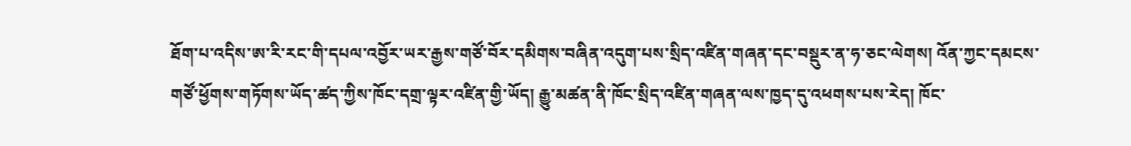ཐོག་པ་འདིས་ཨ་རི་རང་གི་དཔལ་འབྱོར་ཡར་རྒྱས་གཙོ་བོར་དམིགས་བཞིན་འདུག་པས་སྲིད་འཛིན་གཞན་དང་བསྡུར་ན་ཧ་ཅང་ལེགས། འོན་ཀྱང་དམངས་གཙོ་ཕྱོགས་གཏོགས་ཡོད་ཚད་ཀྱིས་ཁོང་དགྲ་ལྟར་འཛིན་གྱི་ཡོད། རྒྱུ་མཚན་ནི་ཁོང་སྲིད་འཛིན་གཞན་ལས་ཁྱད་དུ་འཕགས་པས་རེད། ཁོང་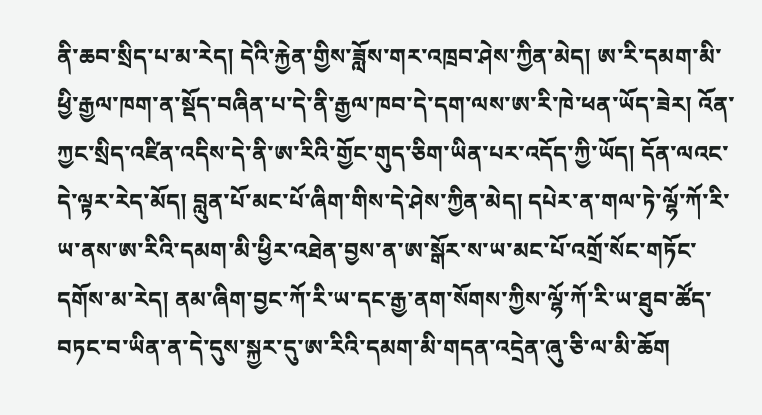ནི་ཆབ་སྲིད་པ་མ་རེད། དེའི་རྐྱེན་གྱིས་ཟློས་གར་འཁྲབ་ཤེས་ཀྱིན་མེད། ཨ་རི་དམག་མི་ཕྱི་རྒྱལ་ཁག་ན་སྡོད་བཞིན་པ་དེ་ནི་རྒྱལ་ཁབ་དེ་དག་ལས་ཨ་རི་ཁེ་ཕན་ཡོད་ཟེར། འོན་ཀྱང་སྲིད་འཛིན་འདིས་དེ་ནི་ཨ་རིའི་གྱོང་གུད་ཅིག་ཡིན་པར་འདོད་ཀྱི་ཡོད། དོན་ལའང་དེ་ལྟར་རེད་མོད། བླུན་པོ་མང་པོ་ཞིག་གིས་དེ་ཤེས་ཀྱིན་མེད། དཔེར་ན་གལ་ཏེ་ལྷོ་ཀོ་རི་ཡ་ནས་ཨ་རིའི་དམག་མི་ཕྱིར་འཐེན་བྱས་ན་ཨ་སྒོར་ས་ཡ་མང་པོ་འགྲོ་སོང་གཏོང་དགོས་མ་རེད། ནམ་ཞིག་བྱང་ཀོ་རི་ཡ་དང་རྒྱ་ནག་སོགས་ཀྱིས་ལྷོ་ཀོ་རི་ཡ་ཐུབ་ཚོད་བཏང་བ་ཡིན་ན་དེ་དུས་སྐྱར་དུ་ཨ་རིའི་དམག་མི་གདན་འདྲེན་ཞུ་ཅི་ལ་མི་ཆོག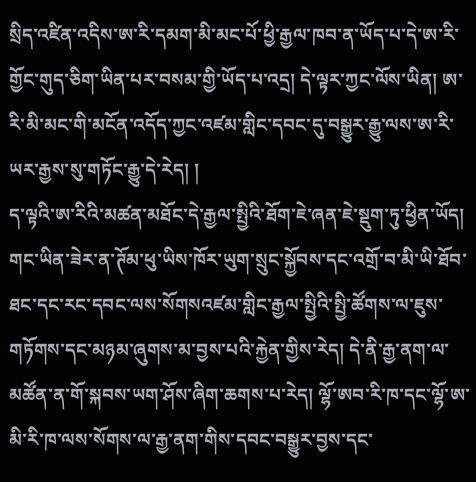སྲིད་འཛིན་འདིས་ཨ་རི་དམག་མི་མང་པོ་ཕྱི་རྒྱལ་ཁབ་ན་ཡོད་པ་དེ་ཨ་རི་གྱོང་གུད་ཅིག་ཡིན་པར་བསམ་གྱི་ཡོད་པ་འདྲ། དེ་ལྟར་ཀྱང་ལོས་ཡིན། ཨ་རི་མི་མང་གི་མངོན་འདོད་ཀྱང་འཛམ་གླིང་དབང་དུ་བསྒྱུར་རྒྱུ་ལས་ཨ་རི་ཡར་རྒྱས་སུ་གཏོང་རྒྱུ་དེ་རེད། །
ད་ལྟའི་ཨ་རིའི་མཚན་མཐོང་དེ་རྒྱལ་སྤྱིའི་ཐོག་ཇེ་ཞན་ཇེ་སྡུག་ཏུ་ཕྱིན་ཡོད། གང་ཡིན་ཟེར་ན་ཊོམ་ཕུ་ཡིས་ཁོར་ཡུག་སྲུང་སྐྱོབས་དང་འགྲོ་བ་མི་ཡི་ཐོབ་ཐང་དང་རང་དབང་ལས་སོགསའཛམ་གླིང་རྒྱལ་སྤྱིའི་སྤྱི་ཚོགས་ལ་ཇུས་གཏོགས་དང་མཉམ་ཞུགས་མ་བྱས་པའི་རྐྱེན་གྱིས་རེད། དེ་ནི་རྒྱ་ནག་ལ་མཚོན་ན་གོ་སྐབས་ཡག་ཤོས་ཞིག་ཆགས་པ་རེད། ལྷོ་ཨབ་རི་ཁ་དང་ལྷོ་ཨ་མི་རི་ཁ་ལས་སོགས་ལ་རྒྱ་ནག་གིས་དབང་བསྒྱུར་བྱས་དང་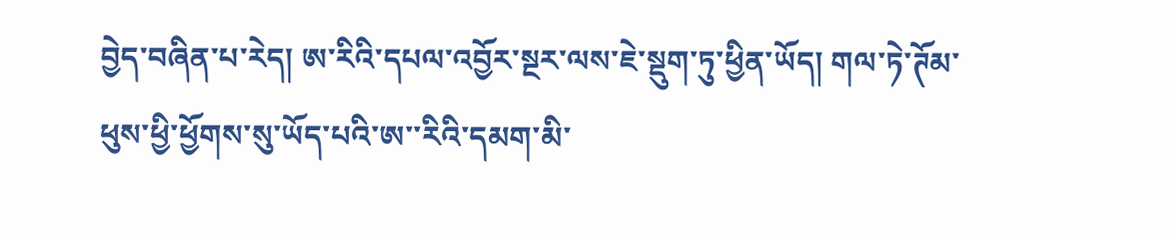བྱེད་བཞིན་པ་རེད། ཨ་རིའི་དཔལ་འབྱོར་སྔར་ལས་ཇེ་སྡུག་ཏུ་ཕྱིན་ཡོད། གལ་ཏེ་ཊོམ་ཕུས་ཕྱི་ཕྱོགས་སུ་ཡོད་པའི་ཨ་་རིའི་དམག་མི་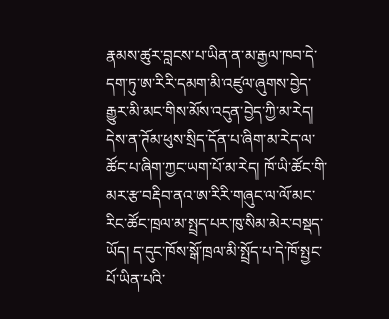རྣམས་ཚུར་བླངས་པ་ཡིན་ན་མ་རྒྱལ་ཁབ་དེ་དག་ཏུ་ཨ་རིརི་དམག་མི་འཛུལ་ཞུགས་བྱེད་རྒྱུར་མི་མང་གིས་མོས་འདུན་བྱེད་ཀྱི་མ་རེད། དེས་ན་ཊོམ་ཕུས་སྲིད་དོན་པ་ཞིག་མ་རེད་ལ་ཚོང་པ་ཞིག་ཀྱང་ཡག་པོ་མ་རེད། ཁོ་ཡི་ཚོང་གི་མར་རྩ་བརྡིབ་ནའ་ཨ་རིརི་གཞུང་ལ་ལོ་མང་རིང་ཚོང་ཁྲལ་མ་སྤྲད་པར་ཁུ་སིམ་མེར་བསྡད་ཡོད། ད་དུང་ཁོས་སྒོ་ཁྲལ་མི་སྤྲོད་པ་དེ་ཁོ་སྤྱང་པོ་ཡིན་པའི་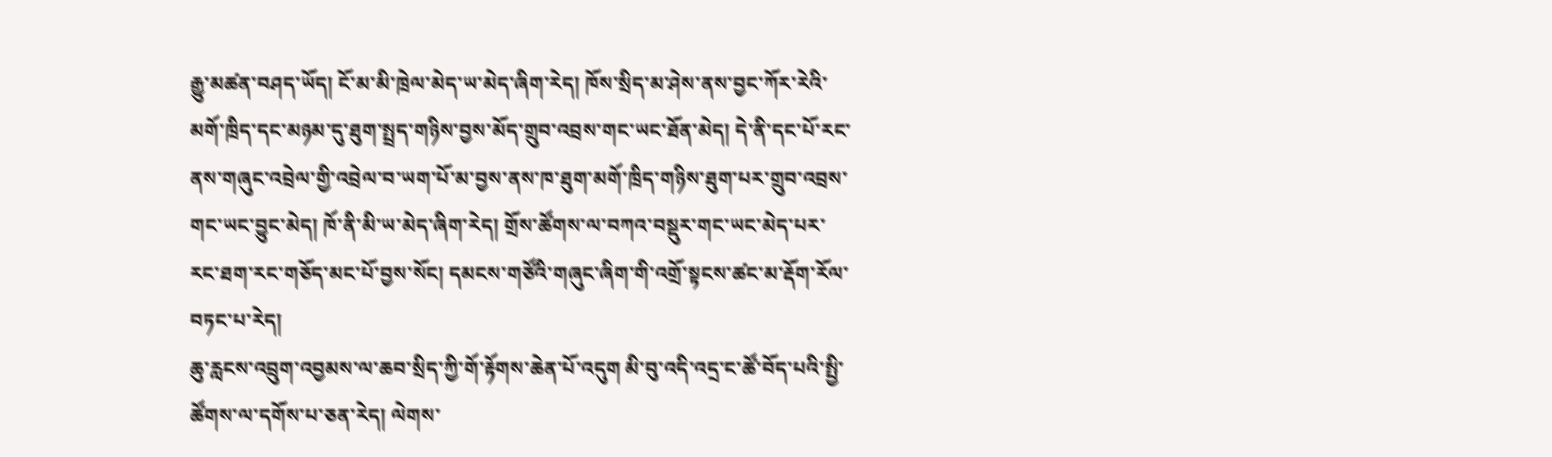རྒྱུ་མཚན་བཤད་ཡོད། ངོ་མ་མི་ཁྲེལ་མེད་ཡ་མེད་ཞིག་རེད། ཁོས་སྲིད་མ་ཤེས་ནས་བྱང་ཀོར་རེའི་མགོ་ཁྲིད་དང་མཉམ་དུ་ཐུག་སྤྲད་གཉིས་བྱས་མོད་གྲུབ་འབྲས་གང་ཡང་ཐོན་མེད། དེ་ནི་དང་པོ་རང་ནས་གཞུང་འབྲེལ་གྱི་འབྲེལ་བ་ཡག་པོ་མ་བྱས་ནས་ཁ་ཐུག་མགོ་ཁྲིད་གཉིས་ཐུག་པར་གྲུབ་འབྲས་གང་ཡང་བྱུང་མེད། ཁོ་ནི་མི་ཡ་མེད་ཞིག་རེད། གྲོས་ཚོགས་ལ་བཀའ་བསྡུར་གང་ཡང་མེད་པར་རང་ཐག་རང་གཅོད་མང་པོ་བྱས་སོང། དམངས་གཙོའི་གཞུང་ཞིག་གི་འགྲོ་སྟངས་ཚང་མ་རྡོག་རོལ་བཏང་པ་རེད།
ཆུ་རླངས་འབྲུག་འབྱམས་ལ་ཆབ་སྲིད་ཀྱི་གོ་རྟོགས་ཆེན་པོ་འདུག མི་བུ་འདི་འདྲ་ང་ཚོ་བོད་པའི་སྤྱི་ཚོགས་ལ་དགོས་པ་ཅན་རེད། ལེགས་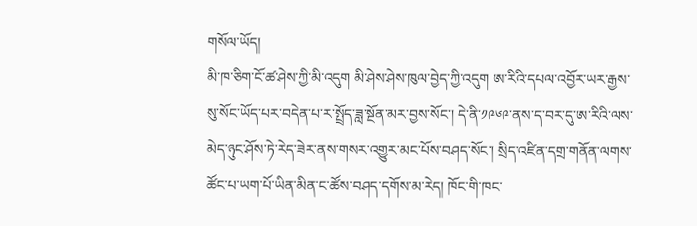གསོལ་ཡོད།
མི་ཁ་ཅིག་ངོ་ཚ་ཤེས་ཀྱི་མི་འདུག མི་ཤེས་ཤེས་ཁུལ་བྱེད་ཀྱི་འདུག ཨ་རིའི་དཔལ་འབྱོར་ཡར་རྒྱས་སུ་སོང་ཡོད་པར་བདེན་པ་ར་སྤྲོད་ཟླ་སྔོན་མར་བྱས་སོང་། དེ་ནི་༡༩༦༩་ནས་ད་བར་དུ་ཨ་རིའི་ལས་མེད་ཉུང་ཤོས་ཏེ་རེད་ཟེར་ནས་གསར་འགྱུར་མང་པོས་བཤད་སོང་། སྲིད་འཛིན་དགྲ་གནོན་ལགས་ཚོང་པ་ཡག་པོ་ཡིན་མིན་ང་ཚོས་བཤད་དགོས་མ་རེད། ཁོང་གི་ཁང་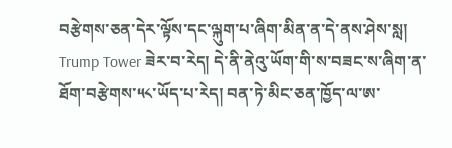བརྩེགས་ཅན་དེར་ལྟོས་དང་ལྐུག་པ་ཞིག་མིན་ན་དེ་ནས་ཤེས་སླ། Trump Tower ཟེར་བ་རེད། དེ་ནི་ནེའུ་ཡོག་གི་ས་བཟང་ས་ཞིག་ན་ཐོག་བརྩེགས་༥༨་ཡོད་པ་རེད། བན་ཏེ་མིང་ཅན་ཁྱོད་ལ་ཨ་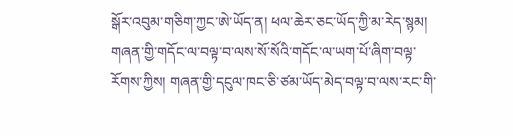སྒོར་འབུམ་གཅིག་ཀྱང་ཨེ་ཡོད་ན། ཕལ་ཆེར་ཅང་ཡོད་ཀྱི་མ་རེད་སྙམ། གཞན་གྱི་གདོང་ལ་བལྟ་བ་ལས་སོ་སོའི་གདོང་ལ་ཡག་པོ་ཞིག་བལྟ་རོགས་ཀྱིས། གཞན་གྱི་དངུལ་ཁང་ཅི་ཙམ་ཡོད་མེད་བལྟ་བ་ལས་རང་གི་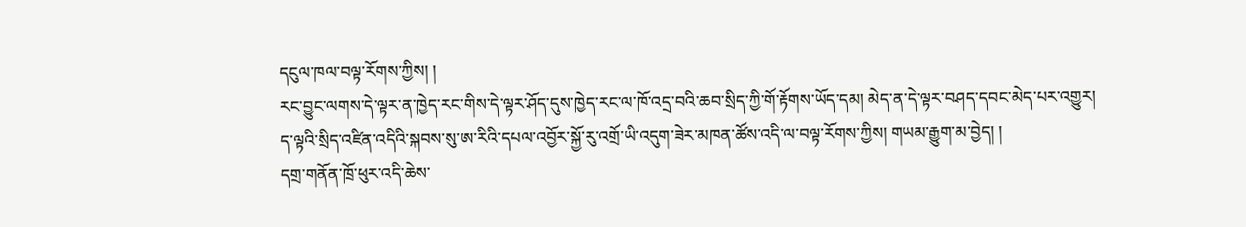དངུལ་ཁལ་བལྟ་རོགས་ཀྱིས། །
རང་བྱུང་ལགས་དེ་ལྟར་ན་ཁྱེད་རང་གིས་དེ་ལྟར་ཤོད་དུས་ཁྱེད་རང་ལ་ཁོ་འདྲ་བའི་ཆབ་སྲིད་ཀྱི་གོ་རྟོགས་ཡོད་དམ། མེད་ན་དེ་ལྟར་བཤད་དབང་མེད་པར་འགྱུར།
ད་ལྟའི་སྲིད་འཛིན་འདིའི་སྐབས་སུ་ཨ་རིའི་དཔལ་འབྱོར་སྐྱོ་རུ་འགྲོ་ཡི་འདུག་ཟེར་མཁན་ཚོས་འདི་ལ་བལྟ་རོགས་ཀྱིས། གཡམ་རྒྱུག་མ་བྱེད། །
དགྲ་གནོན་ཁྲོ་ཕུར་འདི་ཆེས་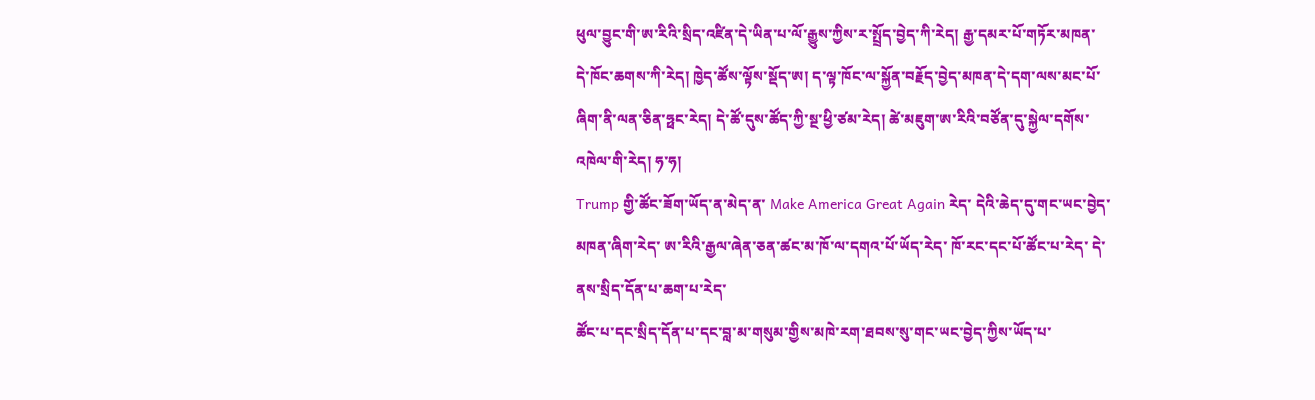ཕུལ་བྱུང་གི་ཨ་རིའི་སྲིད་འཛིན་དེ་ཡིན་པ་ལོ་རྒྱུས་ཀྱིས་ར་སྤྲོད་བྱེད་ཀི་རེད། རྒྱ་དམར་པོ་གཏོར་མཁན་དེ་ཁོང་ཆགས་ཀི་རེད། ཁྱེད་ཚོས་ལྟོས་སྡོད་ཨ། ད་ལྟ་ཁོང་ལ་སྐྱོན་བརྗོད་བྱེད་མཁན་དེ་དག་ལས་མང་པོ་ཞིག་ནི་ལན་ཅིན་ཧྥང་རེད། དེ་ཚོ་དུས་ཚོད་ཀྱི་སྔ་ཕྱི་ཙམ་རེད། ཚེ་མཇུག་ཨ་རིའི་བཙོན་དུ་སྐྱེལ་དགོས་འཁེལ་གི་རེད། ཧ་ཧ།
Trump གྱི་ཚོང་ཟོག་ཡོད་ན་མེད་ན་ Make America Great Again རེད་ དེའི་ཆེད་དུ་གང་ཡང་བྱེད་མཁན་ཞིག་རེད་ ཨ་རིའི་རྒྱལ་ཞེན་ཅན་ཚང་མ་ཁོ་ལ་དགའ་པོ་ཡོད་རེད་ ཁོ་རང་དང་པོ་ཚོང་པ་རེད་ དེ་ནས་སྲིད་དོན་པ་ཆག་པ་རེད་
ཚོང་པ་དང་སྲིད་དོན་པ་དང་བླ་མ་གསུམ་གྱིས་མཁེ་རག་ཐབས་སུ་གང་ཡང་བྱེད་ཀྱིས་ཡོད་པ་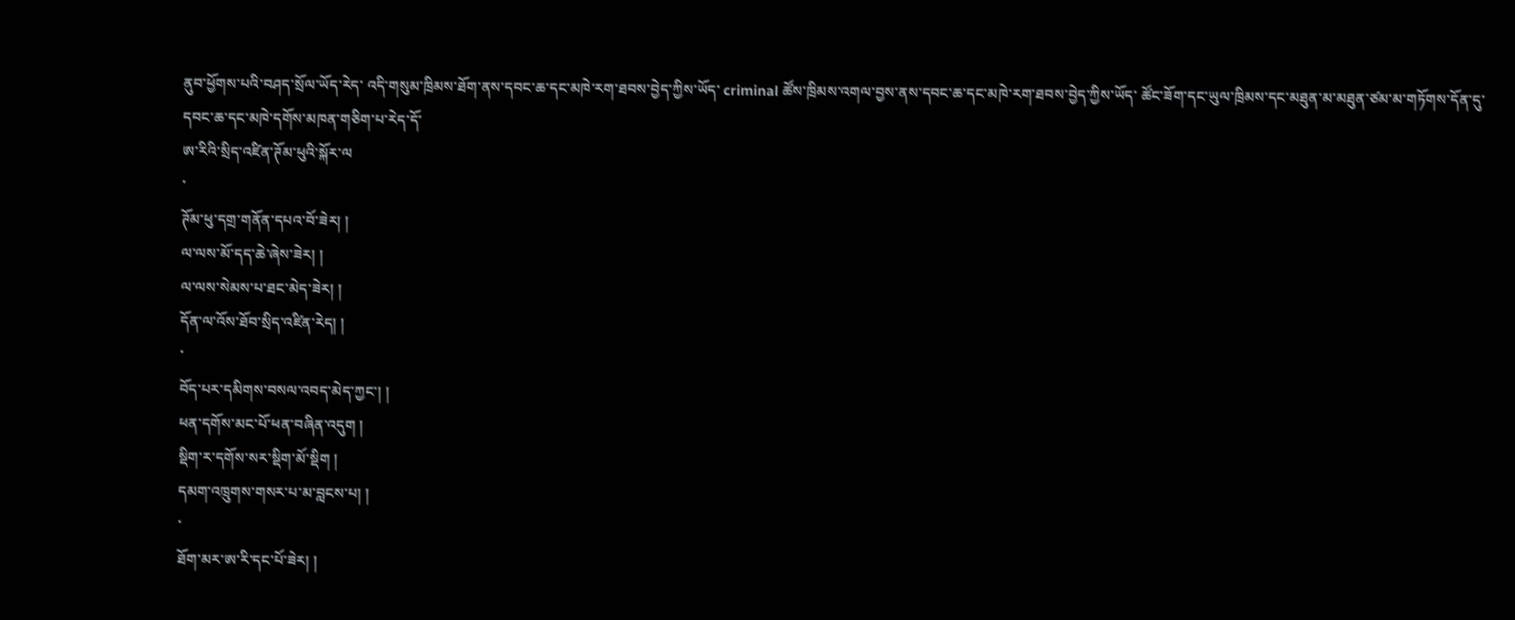ནུབ་ཕྱོགས་པའི་བཤད་སྲོལ་ཡོད་རེད་ འདི་གསུམ་ཁྲིམས་ཐོག་ནས་དབང་ཆ་དང་མཁེ་རག་ཐབས་བྱེད་ཀྱིས་ཡོད་ criminal ཚོས་ཁྲིམས་འགལ་བྱས་ནས་དབང་ཆ་དང་མཁེ་རག་ཐབས་བྱེད་ཀྱིས་ཡོད་ ཚོང་ཟོག་དང་ཡུལ་ཁྲིམས་དང་མཐུན་མ་མཐུན་ཙམ་མ་གཏོགས་དོན་དུ་དབང་ཆ་དང་མཁེ་དགོས་མཁན་གཅིག་པ་རེད་དོ་
ཨ་རིའི་སྲིད་འཛིན་ཊོམ་ཕུའི་སྐོར་ལ
་
ཊོམ་ཕུ་དགྲ་གནོན་དཔའ་བོ་ཟེར། །
ལ་ལས་མོ་དད་ཆེ་ཞེས་ཟེར། །
ལ་ལས་སེམས་པ་ཐང་མེད་ཟེར། །
དོན་ལ་འོས་ཐོབ་སྲིད་འཛིན་རེད། །
་
བོད་པར་དམིགས་བསལ་འབད་མེད་ཀྱང་། །
ཕན་དགོས་མང་པོ་ཕན་བཞིན་འདུག །
སྡིག་ར་དགོས་སར་སྡིག་མོ་སྡིག །
དམག་འཁྲུགས་གསར་པ་མ་བླངས་པ། །
་
ཐོག་མར་ཨ་རི་དང་པོ་ཟེར། །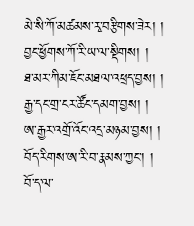མེ་སི་ཀོ་མཚམས་རྭ་བརྩིགས་ཟེར། །
བྱང་ཕྱོགས་ཀོ་རི་ཡ་ལ་སྡིགས། །
ཐ་མར་ཀིམ་ཇོང་མཐལ་འཕྲད་བྱས། །
རྒྱ་དང་གྲ་ངར་ཚོང་དམག་བྱས། །
ཨ་རྒྱར་འགྲོ་འོང་འདྲ་མཉམ་བྱས། །
བོད་རིགས་ཨ་རི་བ་རྣམས་ཀྱང་། །
བོ་ད་ལ་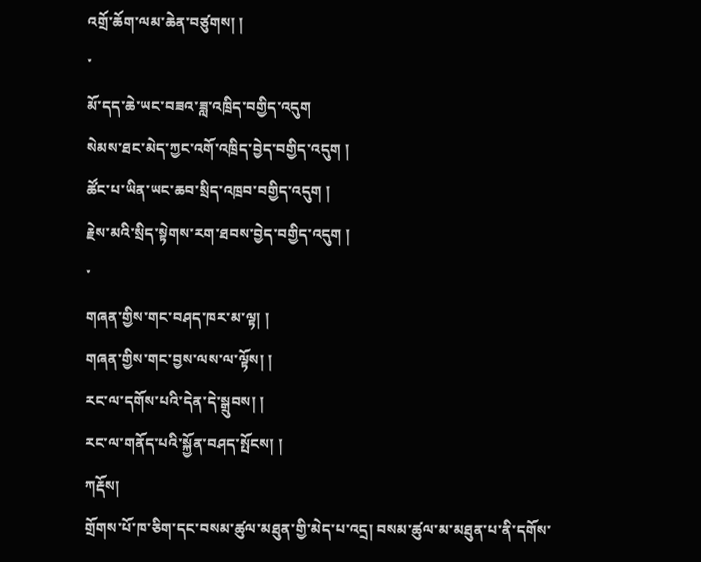འགྲོ་ཆོག་ལམ་ཆེན་བཙུགས། །
་
མོ་དད་ཆེ་ཡང་བཟའ་ཟླ་འཁྲིད་བགྱིད་འདུག
སེམས་ཐང་མེད་ཀྱང་འགོ་འཁྲིད་བྱེད་བགྱིད་འདུག །
ཚོང་པ་ཡིན་ཡང་ཆབ་སྲིད་འཁྲབ་བགྱིད་འདུག །
རྗེས་མའི་སྲིད་སྟེགས་རག་ཐབས་བྱེད་བགྱིད་འདུག །
་
གཞན་གྱིས་གང་བཤད་ཁར་མ་ལྟ། །
གཞན་གྱིས་གང་བྱས་ལས་ལ་ལྟོས། །
རང་ལ་དགོས་པའི་དེན་དེ་སྒྲུབས། །
རང་ལ་གནོད་པའི་སྐྱོན་བཤད་སྤོངས། །
ཀརྡོས།
གྲོགས་པོ་ཁ་ཅིག་དང་བསམ་ཚུལ་མཐུན་གྱི་མེད་པ་འདྲ། བསམ་ཚུལ་མ་མཐུན་པ་ནི་དགོས་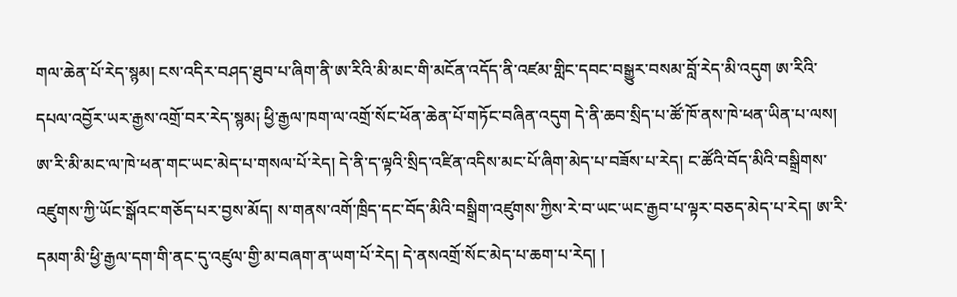གལ་ཆེན་པོ་རེད་སྙམ། ངས་འདིར་བཤད་ཐུབ་པ་ཞིག་ནི་ཨ་རིའི་མི་མང་གི་མངོན་འདོད་ནི་འཛམ་གླིང་དབང་བསྒྱུར་བསམ་བློ་རེད་མི་འདུག ཨ་རིའི་དཔལ་འབྱོར་ཡར་རྒྱས་འགྲོ་བར་རེད་སྙམ༏ ཕྱི་རྒྱལ་ཁག་ལ་འགྲོ་སོང་ཕོན་ཆེན་པོ་གཏོང་བཞིན་འདུག དེ་ནི་ཆབ་སྲིད་པ་ཚོ་ཁོ་ནས་ཁེ་ཕན་ཡིན་པ་ལས། ཨ་རི་མི་མང་ལ་ཁེ་ཕན་གང་ཡང་མེད་པ་གསལ་པོ་རེད། དེ་ནི་ད་ལྟའི་སྲིད་འཛིན་འདིས་མང་པོ་ཞིག་མེད་པ་བཟོས་པ་རེད། ང་ཚོའི་བོད་མིའི་བསྒྲིགས་འཛུགས་ཀྱི་ཡོང་སྒོའང་གཅོད་པར་བྱས་མོད། ས་གནས་འགོ་ཁྲིད་དང་བོད་མིའི་བསྒྲིག་འཛུགས་ཀྱིས་རེ་བ་ཡང་ཡང་རྒྱབ་པ་ལྟར་བཅད་མེད་པ་རེད། ཨ་རི་དམག་མི་ཕྱི་རྒྱལ་དག་གི་ནང་དུ་འཛུལ་གྱི་མ་བཞག་ན་ཡག་པོ་རེད། དེ་ནསའགྲོ་སོང་མེད་པ་ཆག་པ་རེད། །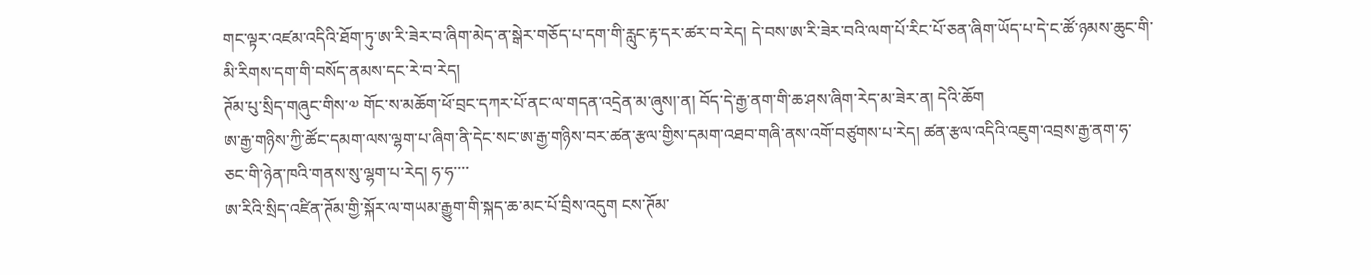གང་ལྟར་འཛམ་འདིའི་ཐོག་ཏུ་ཨ་རི་ཟེར་བ་ཞིག་མེད་ན་སྒེར་གཅོད་པ་དག་གི་རླུང་རྟ་དར་ཚར་བ་རེད། དེ་བས་ཨ་རི་ཟེར་བའི་ལག་པོ་རིང་པོ་ཅན་ཞིག་ཡོད་པ་དེ་ང་ཚོ་ཉམས་ཆུང་གི་མི་རིགས་དག་གི་བསོད་ནམས་དང་རེ་བ་རེད།
ཊོམ་པུ་སྲིད་གཞུང་གིས་༧ གོང་ས་མཆོག་ཕོ་བྲང་དཀར་པོ་ནང་ལ་གདན་འདྲེན་མ་ཞུས།་ན། བོད་དེ་རྒྱ་ནག་གི་ཆ་ཤས་ཞིག་རེད་མ་ཟེར་ན། དེའི་ཆོག
ཨ་རྒྱ་གཉིས་ཀྱི་ཚོང་དམག་ལས་ལྷག་པ་ཞིག་ནི་དེང་སང་ཨ་རྒྱ་གཉིས་བར་ཚན་རྩལ་གྱིས་དམག་འཐབ་གཞི་ནས་འགོ་བཙུགས་པ་རེད། ཚན་རྩལ་འདིའི་འཇུག་འབྲས་རྒྱ་ནག་ཧ་ཅང་གི་ཉེན་ཁའི་གནས་སུ་ལྷག་པ་རེད། ཧ་ཧ་་་་
ཨ་རིའི་སྲིད་འཛིན་ཊོམ་གྱི་སྐོར་ལ་གཡམ་རྒྱུག་གི་སྐད་ཆ་མང་པོ་བྲིས་འདུག ངས་ཊོམ་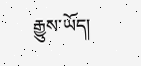རྒྱུས་ཡོད།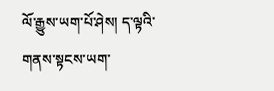ལོ་རྒྱུས་ཡག་པོ་ཤེས། ད་ལྟའི་གནས་སྟངས་ཡག་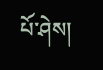པོ་ཤེས།